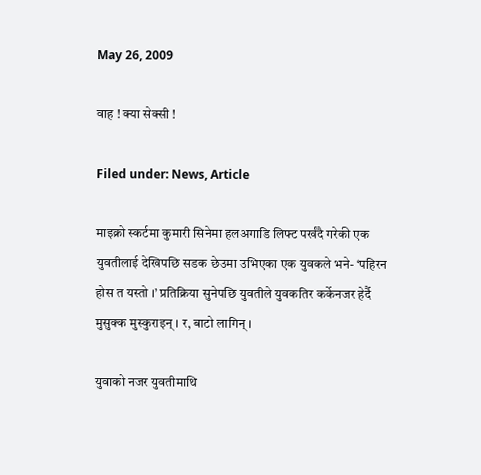May 26, 2009

वाह ! क्या सेक्सी !

Filed under: News, Article

माइक्रो स्कर्टमा कुमारी सिनेमा हलअगाडि लिफ्ट पर्खंदै गरेकी एक युवतीलाई देखिपछि सडक छेउमा उभिएका एक युवकले भने- ‘पहिरन होस त यस्तो ।’ प्रतिक्रिया सुनेपछि युवतीले युवकतिर कर्केनजर हेर्दै मुसुक्क मुस्कुराइन् । र, बाटो लागिन् ।

युवाको नजर युवतीमाथि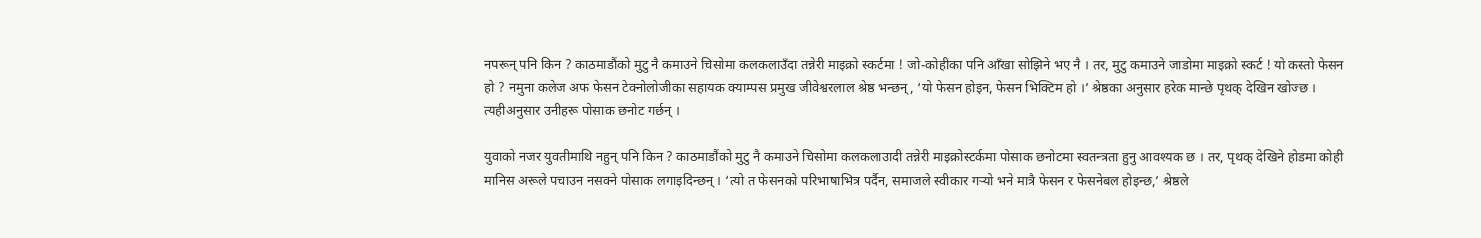नपरून् पनि किन ? काठमाडौंको मुटु नै कमाउने चिसोमा कलकलाउँदा तन्नेरी माइक्रो स्कर्टमा ! जो-कोहीका पनि आँखा सोझिने भए नै । तर, मुटु कमाउने जाडोमा माइक्रो स्कर्ट ! यो कस्तो फेसन हो ? नमुना कलेज अफ फेसन टेक्नोलोजीका सहायक क्याम्पस प्रमुख जीवेश्वरलाल श्रेष्ठ भन्छन्, ‘यो फेसन होइन, फेसन भिक्टिम हो ।’ श्रेष्ठका अनुसार हरेक मान्छे पृथक् देखिन खोज्छ । त्यहीअनुसार उनीहरू पोसाक छनोट गर्छन् ।

युवाको नजर युवतीमाथि नहुन् पनि किन ? काठमाडौंको मुटु नै कमाउने चिसोमा कलकलाउादी तन्नेरी माइक्रोस्टर्कमा पोसाक छनोटमा स्वतन्त्रता हुनु आवश्यक छ । तर, पृथक् देखिने होडमा कोही मानिस अरूले पचाउन नसक्ने पोसाक लगाइदिन्छन् । ‘त्यो त फेसनको परिभाषाभित्र पर्दैन, समाजले स्वीकार गर्‍यो भने मात्रै फेसन र फेसनेबल होइन्छ,’ श्रेष्ठले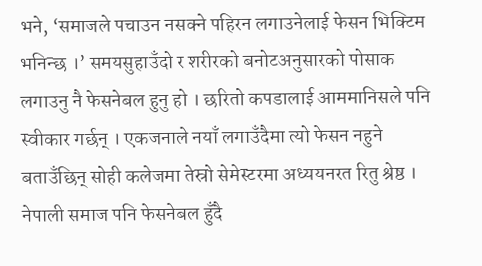भने, ‘समाजले पचाउन नसक्ने पहिरन लगाउनेलाई फेसन भिक्टिम भनिन्छ ।’ समयसुहाउँदो र शरीरको बनोटअनुसारको पोसाक लगाउनु नै फेसनेबल हुनु हो । छरितो कपडालाई आममानिसले पनि स्वीकार गर्छन् । एकजनाले नयाँ लगाउँदैमा त्यो फेसन नहुने बताउँछिन् सोही कलेजमा तेस्रो सेमेस्टरमा अध्ययनरत रितु श्रेष्ठ । नेपाली समाज पनि फेसनेबल हुँदै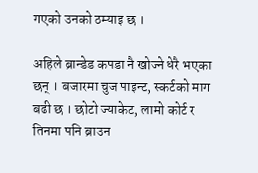गएको उनको ठम्याइ छ ।

अहिले ब्रान्डेड कपडा नै खोज्ने धेरै भएका छन् । बजारमा चुज पाइन्ट, स्कर्टको माग बढी छ । छोटो ज्याकेट, लामो कोर्ट र तिनमा पनि ब्राउन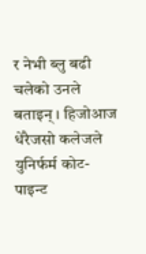र नेभी ब्लु बढी चलेको उनले बताइन् । हिजोआज धेरैजसो कलेजले युनिर्फर्म कोट-पाइन्ट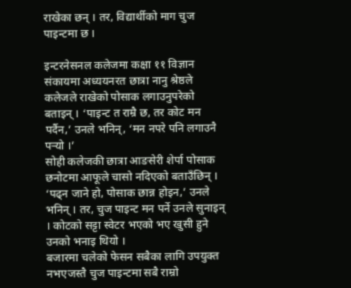राखेका छन् । तर, विद्यार्थीको माग चुज पाइन्टमा छ ।

इन्टरनेसनल कलेजमा कक्षा ११ विज्ञान संकायमा अध्ययनरत छात्रा नानु श्रेष्ठले कलेजले राखेको पोसाक लगाउनुपरेको बताइन् । ‘पाइन्ट त राम्रै छ, तर कोट मन पर्दैन,’ उनले भनिन्, ‘मन नपरे पनि लगाउनै पर्‍यो ।’
सोही कलेजकी छात्रा आङसेरी शेर्पा पोसाक छनोटमा आफूले चासो नदिएको बताउँछिन् । ‘पढ्न जाने हो, पोसाक छान्न होइन,’ उनले भनिन् । तर, चुज पाइन्ट मन पर्ने उनले सुनाइन् । कोटको सट्टा स्वेटर भएको भए खुसी हुने उनको भनाइ थियो ।
बजारमा चलेको फेसन सबैका लागि उपयुक्त नभएजस्तै चुज पाइन्टमा सबै राम्रो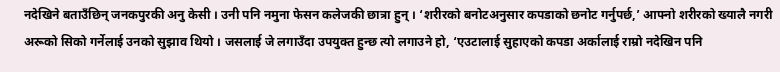नदेखिने बताउँछिन् जनकपुरकी अनु केसी । उनी पनि नमुना फेसन कलेजकी छात्रा हुन् । ‘शरीरको बनोटअनुसार कपडाको छनोट गर्नुपर्छ,’ आफ्नो शरीरको ख्यालै नगरी अरूको सिको गर्नेलाई उनको सुझाव थियो । जसलाई जे लगाउँदा उपयुक्त हुन्छ त्यो लगाउने हो, ‘एउटालाई सुहाएको कपडा अर्कालाई राम्रो नदेखिन पनि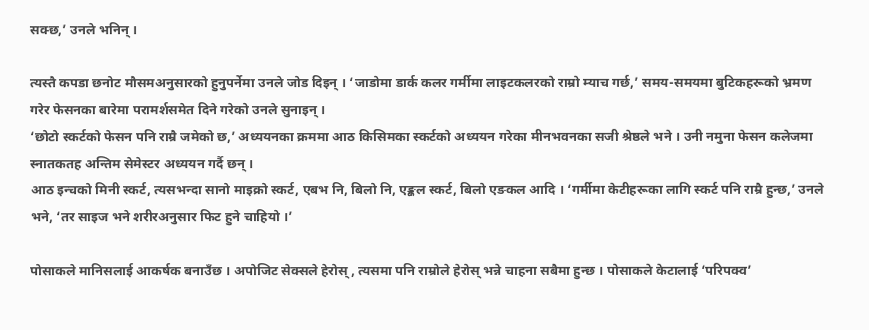सक्छ,’ उनले भनिन् ।

त्यस्तै कपडा छनोट मौसमअनुसारको हुनुपर्नेमा उनले जोड दिइन् । ‘जाडोमा डार्क कलर गर्मीमा लाइटकलरको राम्रो म्याच गर्छ,’ समय-समयमा बुटिकहरूको भ्रमण गरेर फेसनका बारेमा परामर्शसमेत दिने गरेको उनले सुनाइन् ।
‘छोटो स्कर्टको फेसन पनि राम्रै जमेको छ,’ अध्ययनका क्रममा आठ किसिमका स्कर्टको अध्ययन गरेका मीनभवनका सजी श्रेष्ठले भने । उनी नमुना फेसन कलेजमा स्नातकतह अन्तिम सेमेस्टर अध्ययन गर्दै छन् ।
आठ इन्चको मिनी स्कर्ट, त्यसभन्दा सानो माइक्रो स्कर्ट, एबभ नि, बिलो नि, एङ्कल स्कर्ट, बिलो एङकल आदि । ‘गर्मीमा केटीहरूका लागि स्कर्ट पनि राम्रै हुन्छ,’ उनले भने, ‘तर साइज भने शरीरअनुसार फिट हुने चाहियो ।’

पोसाकले मानिसलाई आकर्षक बनाउँछ । अपोजिट सेक्सले हेरोस्, त्यसमा पनि राम्रोले हेरोस् भन्ने चाहना सबैमा हुन्छ । पोसाकले केटालाई ‘परिपक्व’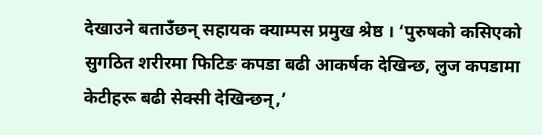देखाउने बताउँछन् सहायक क्याम्पस प्रमुख श्रेष्ठ । ‘पुरुषको कसिएको सुगठित शरीरमा फिटिङ कपडा बढी आकर्षक देखिन्छ, लुज कपडामा केटीहरू बढी सेक्सी देखिन्छन्,’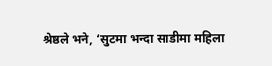श्रेष्ठले भने, ‘सुटमा भन्दा साडीमा महिला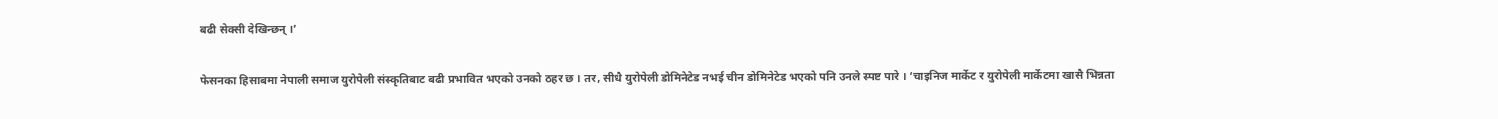बढी सेक्सी देखिन्छन् ।’

फेसनका हिसाबमा नेपाली समाज युरोपेली संस्कृतिबाट बढी प्रभावित भएको उनको ठहर छ । तर, सीधै युरोपेली डोमिनेटेड नभई चीन डोमिनेटेड भएको पनि उनले स्पष्ट पारे । ‘चाइनिज मार्केट र युरोपेली मार्केटमा खासै भिन्नता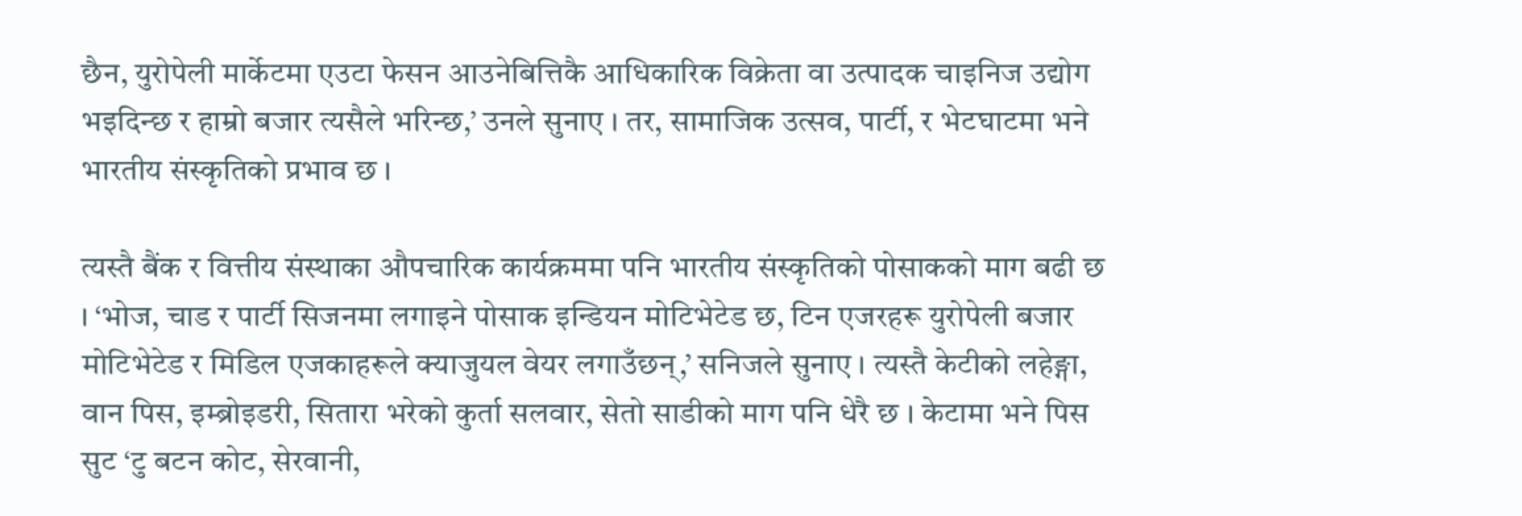छैन, युरोपेली मार्केटमा एउटा फेसन आउनेबित्तिकै आधिकारिक विक्रेता वा उत्पादक चाइनिज उद्योग भइदिन्छ र हाम्रो बजार त्यसैले भरिन्छ,’ उनले सुनाए । तर, सामाजिक उत्सव, पार्टी, र भेटघाटमा भने भारतीय संस्कृतिको प्रभाव छ ।

त्यस्तै बैंक र वित्तीय संस्थाका औपचारिक कार्यक्रममा पनि भारतीय संस्कृतिको पोसाकको माग बढी छ । ‘भोज, चाड र पार्टी सिजनमा लगाइने पोसाक इन्डियन मोटिभेटेड छ, टिन एजरहरू युरोपेली बजार मोटिभेटेड र मिडिल एजकाहरूले क्याजुयल वेयर लगाउँछन्,’ सनिजले सुनाए । त्यस्तै केटीको लहेङ्गा, वान पिस, इम्ब्रोइडरी, सितारा भरेको कुर्ता सलवार, सेतो साडीको माग पनि धेरै छ । केटामा भने पिस सुट ‘टु बटन कोट, सेरवानी,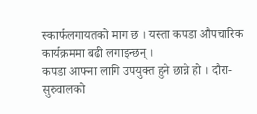स्कार्फलगायतको माग छ । यस्ता कपडा औपचारिक कार्यक्रममा बढी लगाइन्छन् ।
कपडा आफ्ना लागि उपयुक्त हुने छान्ने हो । दौरा-सुरुवालको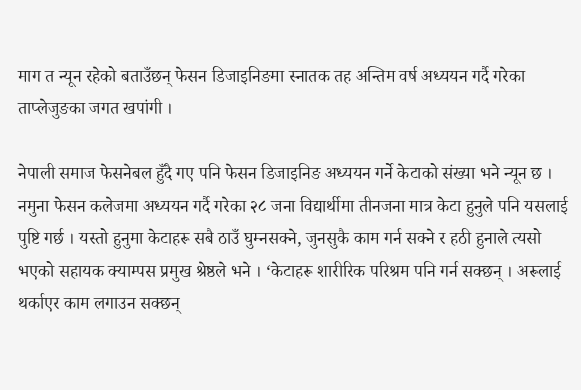माग त न्यून रहेको बताउँछन् फेसन डिजाइनिङमा स्नातक तह अन्तिम वर्ष अध्ययन गर्दै गरेका ताप्लेजुङका जगत खपांगी ।

नेपाली समाज फेसनेबल हुँदै गए पनि फेसन डिजाइनिङ अध्ययन गर्ने केटाको संख्या भने न्यून छ । नमुना फेसन कलेजमा अध्ययन गर्दै गरेका २८ जना विद्यार्थीमा तीनजना मात्र केटा हुनुले पनि यसलाई पुष्टि गर्छ । यस्तो हुनुमा केटाहरू सबै ठाउँ घुम्नसक्ने, जुनसुकै काम गर्न सक्ने र हठी हुनाले त्यसो भएको सहायक क्याम्पस प्रमुख श्रेष्ठले भने । ‘केटाहरू शारीरिक परिश्रम पनि गर्न सक्छन् । अरूलाई थर्काएर काम लगाउन सक्छन्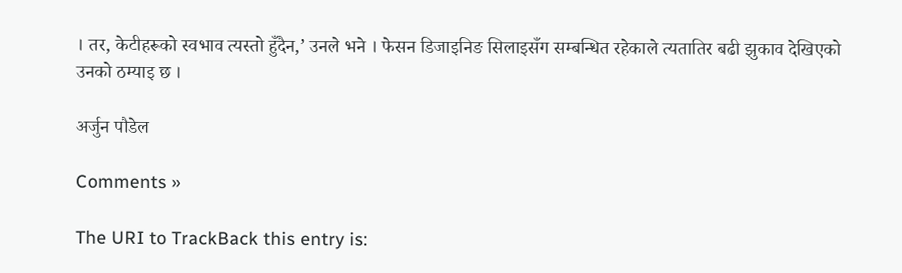। तर, केटीहरूको स्वभाव त्यस्तो हुँदैन,’ उनले भने । फेसन डिजाइनिङ सिलाइसँग सम्बन्धित रहेकाले त्यतातिर बढी झुकाव देखिएको उनको ठम्याइ छ ।

अर्जुन पौडेल

Comments »

The URI to TrackBack this entry is: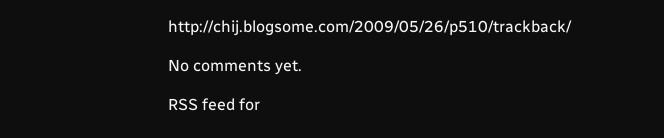http://chij.blogsome.com/2009/05/26/p510/trackback/

No comments yet.

RSS feed for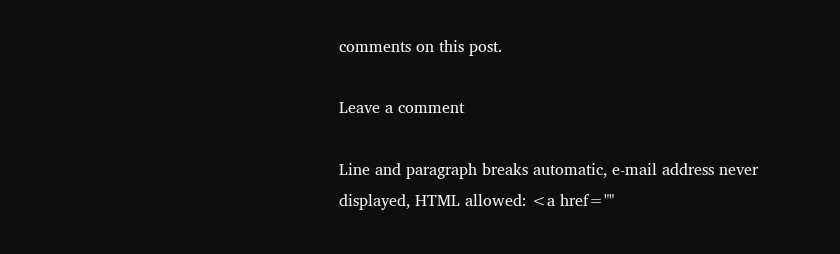comments on this post.

Leave a comment

Line and paragraph breaks automatic, e-mail address never displayed, HTML allowed: <a href=""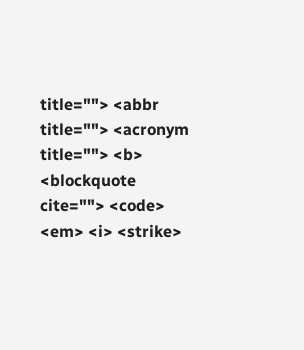title=""> <abbr title=""> <acronym title=""> <b> <blockquote cite=""> <code> <em> <i> <strike>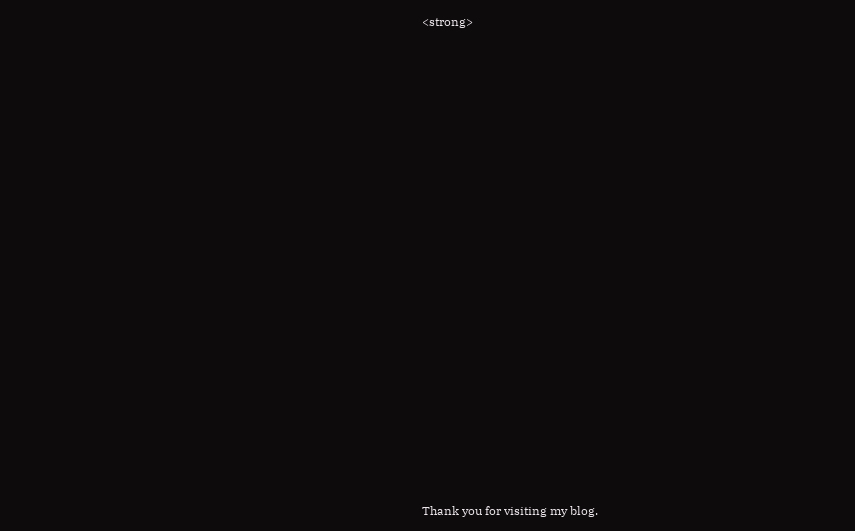<strong>























Thank you for visiting my blog.